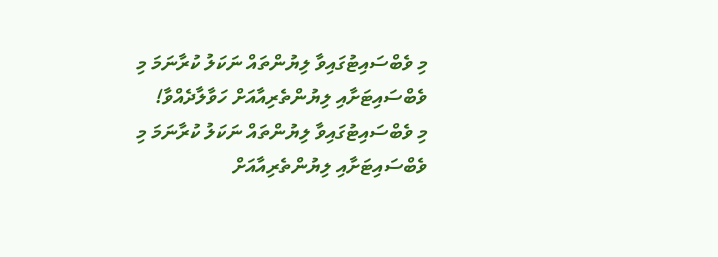މި ވެބްސައިޓުގައިވާ ލިޔުންތައް ނަކަލު ކުރާނަމަ މި ވެބްސައިޓަށާއި ލިޔުންތެރިއާއަށް ހަވާލާދެއްވާ!
މި ވެބްސައިޓުގައިވާ ލިޔުންތައް ނަކަލު ކުރާނަމަ މި ވެބްސައިޓަށާއި ލިޔުންތެރިއާއަށް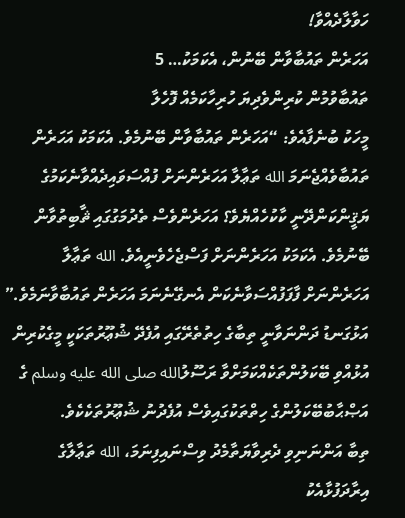ހަވާލާދެއްވާ!
އަހަރެން ތައުބާވާން ބޭނުން، އެކަމަކު… 5
ތައުބާވުމުން ކުރިންވެދިޔަ ހުރިހާކަމެއް ފޮހެލާ
މީހަކު ބުނެފާއެވެ: “އަހަރެން ތައުބާވާން ބޭނުމެވެ. އެކަމަކު އަހަރެން ތައުބާވެއްޖެނަމަ الله ތަޢާލާ އަހަރެންނަށް ފުއްސަވައިދެއްވާނެކަމުގެ ޔަޤީންކަންދޭނީ ކާކުހެއްޔެވެ؟ އަހަރެންވެސް ތެދުމަގުގައި ޘާބިތުވާން ބޭނުމެވެ. އެކަމަކު އަހަރެންނަށް ފަސްޖެހެވެނީއެވެ. الله ތަޢާލާ އަހަރެންނަށް ފާފަފުއްސަވާނެކަން އެނގޭނެނަމަ އަހަރެން ތައުބާވާނަމެވެ.”
އަޅުގަނޑު ދަންނަވާނީ ތިބާގެ ހިތުތެރޭގައި އުފެދޭ ޝުޢޫރުތަކަކީ މީގެކުރިން އުޅުއްވި ބޭކަލުންތަކެއްކަމަށްވާ ރަސޫލުالله صلى الله عليه وسلم ގެ އަޞްޙާބުބޭކަލުންގެ ހިތްތަކުގައިވެސް އުފެދުނު ޝުޢޫރުތަކެކެވެ.
ތިބާ އަންނަނިވި ދެރިވާޔަތާމެދު ވިސްނައިފިނަމަ، الله ތަޢާލާގެ އިރާދަފުޅާއެކު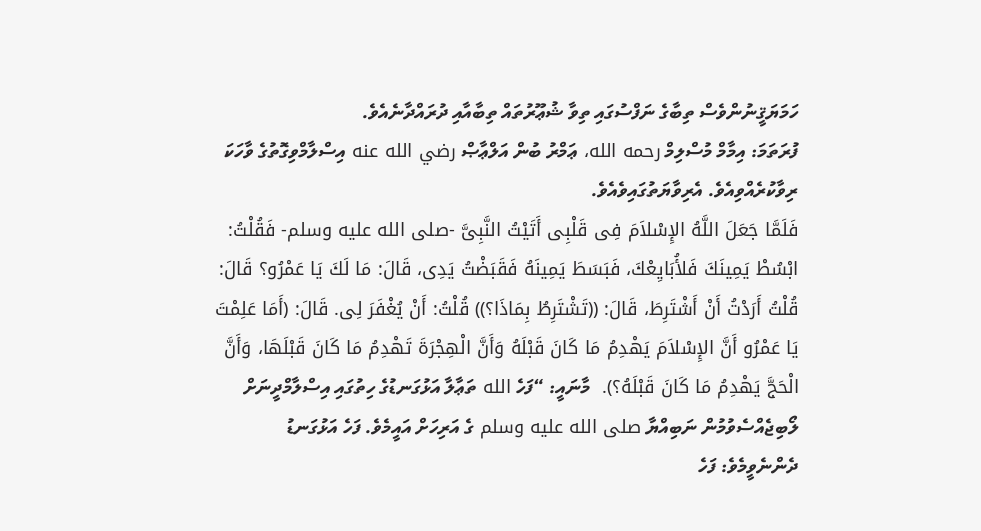ހަމަޔަޤީނުންވެސް ތިބާގެ ނަފްސުގައި ތިވާ ޝުޢޫރުތައް ތިބާއާއި ދުރައްދާނެއެވެ.
ފުރަތަމަ: އިމާމް މުސްލިމް رحمه الله، ޢަމްރު ބުން އަލްޢާޞް رضي الله عنه އިސްލާމްވިގޮތުގެ ވާހަކަ ރިވާކުރެއްވިއެވެ. އެރިވާޔަތުގައިވެއެވެ.
فَلَمَّا جَعَلَ اللَّهُ الإِسْلاَمَ فِى قَلْبِى أَتَيْتُ النَّبِىَّ -صلى الله عليه وسلم- فَقُلْتُ: ابْسُطْ يَمِينَكَ فَلأُبَايِعْكَ، فَبَسَطَ يَمِينَهُ فَقَبَضْتُ يَدِى، قَالَ: مَا لَكَ يَا عَمْرُو؟ قَالَ: قُلْتُ أَرَدْتُ أَنْ أَشْتَرِطَ، قَالَ: ((تَشْتَرِطُ بِمَاذَا؟)) قُلْتُ: أَنْ يُغْفَرَ لِى. قَالَ: (أَمَا عَلِمْتَ يَا عَمْرُو أَنَّ الإِسْلاَمَ يَهْدِمُ مَا كَانَ قَبْلَهُ وَأَنَّ الْهِجْرَةَ تَهْدِمُ مَا كَانَ قَبْلَهَا، وَأَنَّ الْحَجَّ يَهْدِمُ مَا كَانَ قَبْلَهُ؟).  މާނައީ: “ފަހެ الله ތަޢާލާ އަޅުގަނޑުގެ ހިތުގައި އިސްލާމްދީނަށް ލޯބިޖެއްސެވުމުން ނަބިއްޔާ صلى الله عليه وسلم ގެ އަރިހަށް އައީމެވެ. ފަހެ އަޅުގަނޑު ދެންނެވީމެވެ: ފަހެ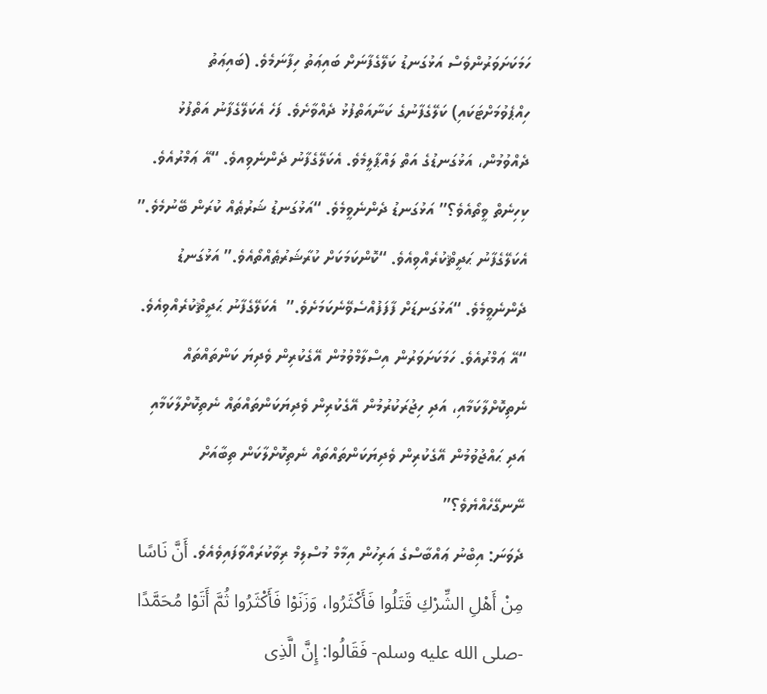ހަމަކަށަވަރުންވެސް އަޅުގަނޑު ކަލޭގެފާނަށް ބައިޢަތު ހިފާނަމެވެ. (ބައިޢަތު ހިއްޕެވުމަށްޓަކައި) ކަލޭގެފާނުގެ ކަނާއަތްފުޅު ދެއްވާށެވެ. ފަހެ އެކަލޭގެފާނު އަތްފުޅު ދެއްވުމުން، އަޅުގަނޑުގެ އަތް ލައްޕާލީމެވެ. އެކަލޭގެފާނު ދެންނެވިއވެ. “އޭ ޢަމްރުއެވެ. ކިހިނެތް ވީތޯއެވެ؟” އަޅުގަނޑު ދެންނެވީމެވެ. “އަޅުގަނޑު ޝަރުޠެއް ކުރަން ބޭނުމެވެ.” އެކަލޭގެފާނު ޙަދީޘްކުރެއްވިއެވެ. “ކޮންކަމަކަށް ކުރާޝަރުޠެއްތޯއެވެ.” އަޅުގަނޑު ދެންނެވީމެވެ. “އަޅުގަނޑަށް ފާފަފުއްސެވޭނެކަމަށެވެ.”  އެކަލޭގެފާނު ޙަދީޘްކުރެއްވިއެވެ. “އޭ ޢަމްރުއެވެ. ހަމަކަށަވަރުން އިސްލާމްވުމުން އޭގެކުރިން ވެދިޔަ ކަންތައްތައް ނެތިކޮށްލާކަމާއި، އަދި ހިޖުރަކުރުމުން އޭގެކުރިން ވެދިޔަކަންތައްތައް ނެތިކޮށްލާކަމާއި އަދި ޙައްޖުވުމުން އޭގެކުރިން ވެދިޔަކަންތައްތައް ނެތިކޮށްލާކަން ތިބާއަށް ނޭނގޭހެއްޔެވެ؟”
ދެވަނަ: އިބްނު ޢައްބާސްގެ އަރިހުން އިމާމް މުސްލިމް ރިވާކުރައްވާފައިވެއެވެ. أَنَّ نَاسًا مِنْ أَهْلِ الشِّرْكِ قَتَلُوا فَأَكْثَرُوا، وَزَنَوْا فَأَكْثَرُوا ثُمَّ أَتَوْا مُحَمَّدًا -صلى الله عليه وسلم- فَقَالُوا: إِنَّ الَّذِى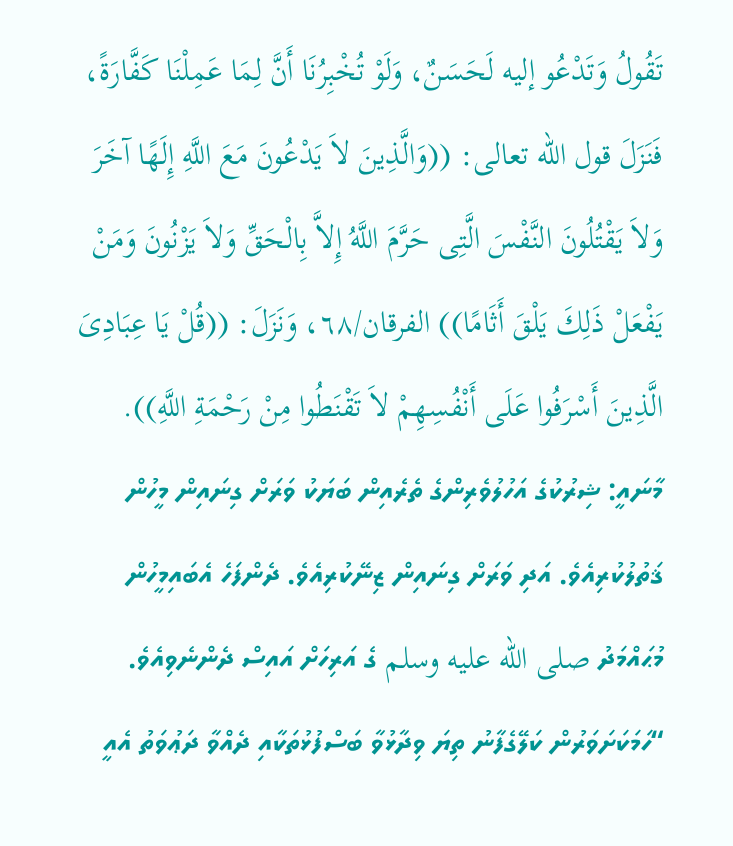تَقُولُ وَتَدْعُو إليه لَحَسَنٌ، وَلَوْ تُخْبِرُنَا أَنَّ لِمَا عَمِلْنَا كَفَّارَةً، فَنَزَلَ قول الله تعالى: ((وَالَّذِينَ لاَ يَدْعُونَ مَعَ اللَّهِ إِلَهًا آخَرَ وَلاَ يَقْتُلُونَ النَّفْسَ الَّتِى حَرَّمَ اللَّهُ إِلاَّ بِالْحَقِّ وَلاَ يَزْنُونَ وَمَنْ يَفْعَلْ ذَلِكَ يَلْقَ أَثَامًا)) الفرقان/٦٨، وَنَزَلَ: ((قُلْ يَا عِبَادِىَ الَّذِينَ أَسْرَفُوا عَلَى أَنْفُسِهِمْ لاَ تَقْنَطُوا مِنْ رَحْمَةِ اللَّهِ)). މާނައީ: ޝިރުކުގެ އަހުލުވެރިންގެ ތެރެއިން ބަޔަކު ވަރަށް ގިނައިން މީހުން ޤަތުލުކުރިއެވެ. އަދި ވަރަށް ގިނައިން ޒިނޭކުރިއެވެ. ދެންފަހެ އެބައިމީހުން މުޙައްމަދު صلى الله عليه وسلم ގެ އަރިހަށް އައިސް ދެންނެވިއެވެ. “ހަމަކަށަވަރުން ކަލޭގެފާނު ތިޔަ ވިދާޅުވާ ބަސްފުޅުތަކާއި ދެއްވާ ދަޢުވަތު އެއީ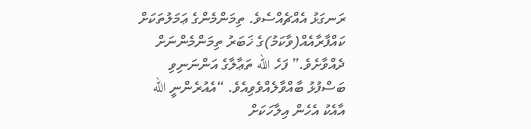ރަނގަޅު އެއްޗެއްސެވެ. ތިމަންމެންގެ ޢަމަލުތަކަށް ކައްފާރާއެއް(ވާކަމު)ގެ ޚަބަރު ތިމަންމެންނަށް ދެއްވާށެވެ.” ފަހެ الله ތަޢާލާގެ އަންނަނިވި ބަސްފުޅު ބާއްވާލެއްވެވިއެވެ. “އެއުރެންނީ الله އާއެކު އެހެން އިލާހަކަށް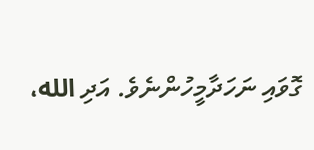ގޮވައި ނަހަދާމީހުންނެވެ. އަދި الله،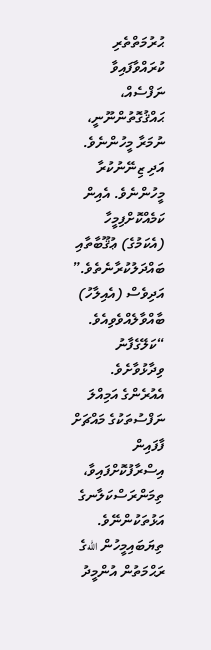ޙުރުމަތްތެރި ކުރައްވާފައިވާ ނަފްސެއް، ޙައްޤުގޮތުންނޫނީ، ނުމަރާ މީހުންނެވެ. އަދި ޒިނޭނުކުރާ މީހުންނެވެ. އެއިން ކަމެއްކޮށްފިމީހާ (އެކަމުގެ) ޢުޤޫބާތާއި ބައްދަލުކުރާނެތެވެ.” އަދިވެސް (އެއިލާހު) ބާއްވާލެއްވެވިއެވެ. “ކަލޭގެފާނު ވިދާޅުވާށެވެ. އެއުރެންގެ އަމިއްލަ ނަފްސުތަކުގެ މައްޗަށް ފާފައިން އިސްރާފުކޮށްފައިވާ، ތިމަންރަސްކަލާނގެ އަޅުތަކުންނޭވެ. ތިޔަބައިމީހުން اللهގެ ރަޙްމަތުން އުންމީދު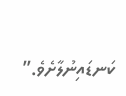ކަނޑައިނުލާށެވެ.”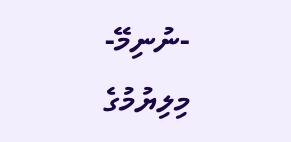-ނުނިމޭ-
މިލިޔުމުގެ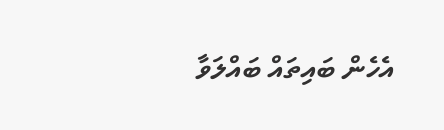އެހެން ބައިތައް ބައްލަވާ